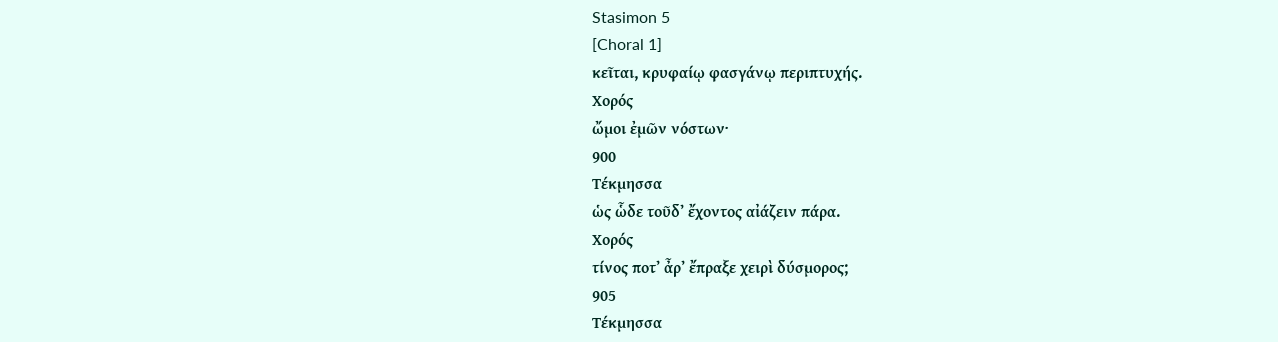Stasimon 5
[Choral 1]
κεῖται, κρυφαίῳ φασγάνῳ περιπτυχής.
Χορός
ὤμοι ἐμῶν νόστων·
900
Τέκμησσα
ὡς ὧδε τοῦδʼ ἔχοντος αἰάζειν πάρα.
Χορός
τίνος ποτʼ ἆρʼ ἔπραξε χειρὶ δύσμορος;
905
Τέκμησσα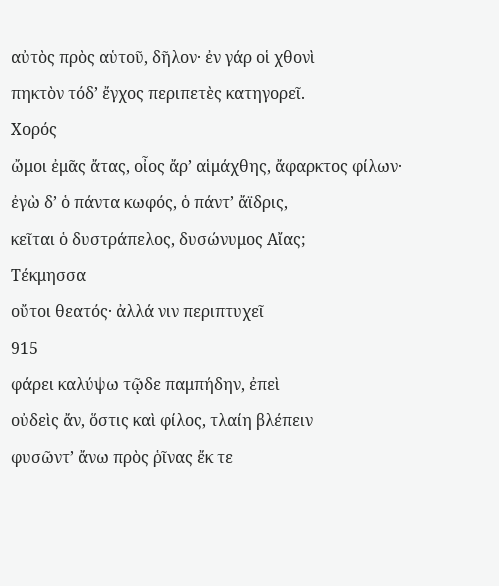αὐτὸς πρὸς αὑτοῦ, δῆλον· ἐν γάρ οἱ χθονὶ
πηκτὸν τόδʼ ἔγχος περιπετὲς κατηγορεῖ.
Χορός
ὤμοι ἐμᾶς ἄτας, οἶος ἄρʼ αἱμάχθης, ἄφαρκτος φίλων·
ἐγὼ δʼ ὁ πάντα κωφός, ὁ πάντʼ ἄϊδρις,
κεῖται ὁ δυστράπελος, δυσώνυμος Αἴας;
Τέκμησσα
οὔτοι θεατός· ἀλλά νιν περιπτυχεῖ
915
φάρει καλύψω τῷδε παμπήδην, ἐπεὶ
οὐδεὶς ἄν, ὅστις καὶ φίλος, τλαίη βλέπειν
φυσῶντʼ ἄνω πρὸς ῥῖνας ἔκ τε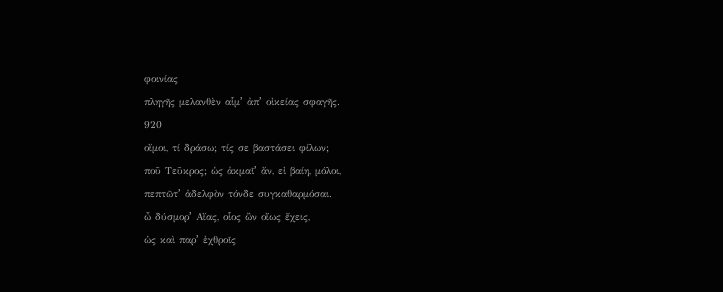φοινίας
πληγῆς μελανθὲν αἷμʼ ἀπʼ οἰκείας σφαγῆς.
920
οἴμοι, τί δράσω; τίς σε βαστάσει φίλων;
ποῦ Τεῦκρος; ὡς ἀκμαῖʼ ἄν, εἰ βαίη, μόλοι,
πεπτῶτʼ ἀδελφὸν τόνδε συγκαθαρμόσαι.
ὦ δύσμορʼ Αἴας, οἷος ὢν οἵως ἔχεις,
ὡς καὶ παρʼ ἐχθροῖς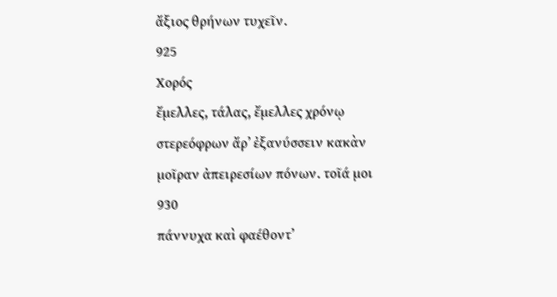ἄξιος θρήνων τυχεῖν.
925
Χορός
ἔμελλες, τάλας, ἔμελλες χρόνῳ
στερεόφρων ἄρʼ ἐξανύσσειν κακὰν
μοῖραν ἀπειρεσίων πόνων. τοῖά μοι
930
πάννυχα καὶ φαέθοντʼ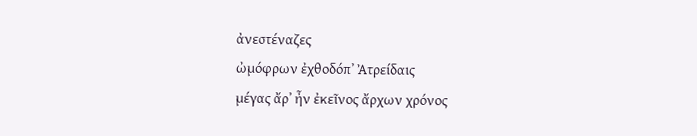ἀνεστέναζες
ὠμόφρων ἐχθοδόπʼ Ἀτρείδαις
μέγας ἄρʼ ἦν ἐκεῖνος ἄρχων χρόνος